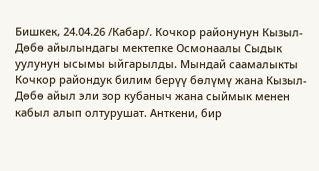Бишкек, 24.04.26 /Кабар/. Кочкор районунун Кызыл-Дөбө айылындагы мектепке Осмонаалы Сыдык уулунун ысымы ыйгарылды. Мындай саамалыкты Кочкор райондук билим берүү бөлүмү жана Кызыл-Дөбө айыл эли зор кубаныч жана сыймык менен кабыл алып олтурушат. Анткени, бир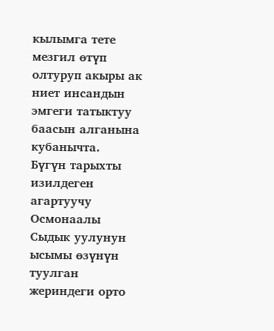кылымга тете мезгил өтүп олтуруп акыры ак ниет инсандын эмгеги татыктуу баасын алганына кубанычта.
Бүгүн тарыхты изилдеген агартуучу Осмонаалы Сыдык уулунун ысымы өзүнүн туулган жериндеги орто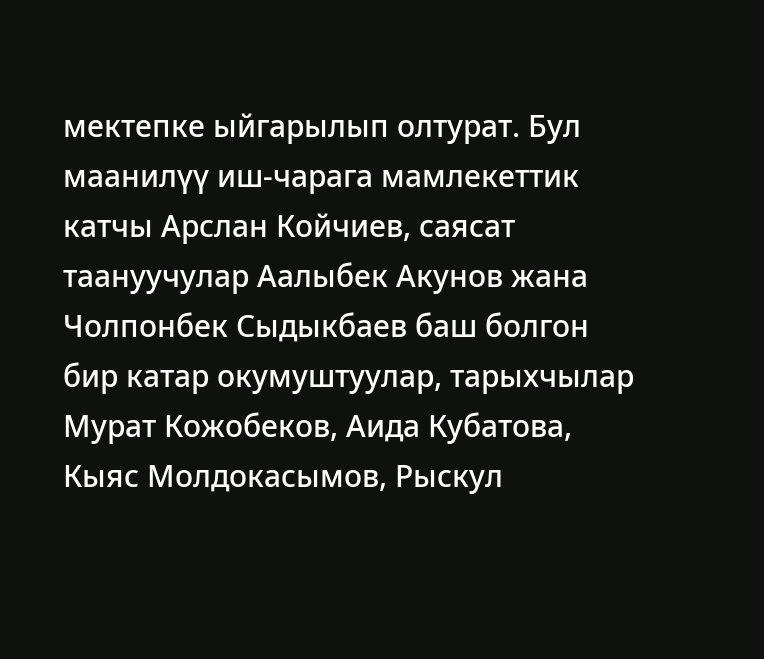мектепке ыйгарылып олтурат. Бул маанилүү иш-чарага мамлекеттик катчы Арслан Койчиев, саясат таануучулар Аалыбек Акунов жана Чолпонбек Сыдыкбаев баш болгон бир катар окумуштуулар, тарыхчылар Мурат Кожобеков, Аида Кубатова, Кыяс Молдокасымов, Рыскул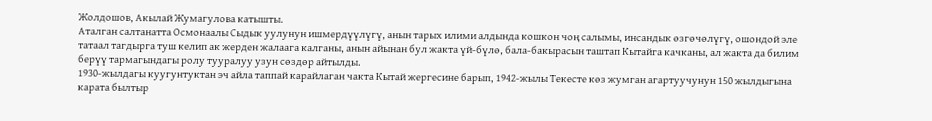Жолдошов, Акылай Жумагулова катышты.
Аталган салтанатта Осмонаалы Сыдык уулунун ишмердүүлүгү, анын тарых илими алдында кошкон чоң салымы, инсандык өзгөчөлүгү, ошондой эле татаал тагдырга туш келип ак жерден жалаага калганы, анын айынан бул жакта үй-бүлө, бала-бакырасын таштап Кытайга качканы, ал жакта да билим берүү тармагындагы ролу тууралуу узун сөздөр айтылды.
1930-жылдагы куугунтуктан эч айла таппай карайлаган чакта Кытай жергесине барып, 1942-жылы Текесте көз жумган агартуучунун 150 жылдыгына карата былтыр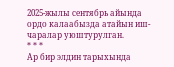2025-жылы сентябрь айында ордо калаабызда атайын иш-чаралар уюштурулган.
* * *
Ар бир элдин тарыхында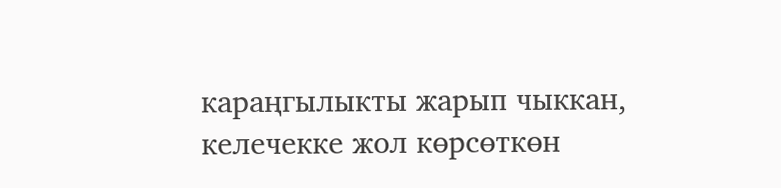караңгылыкты жарып чыккан, келечекке жол көрсөткөн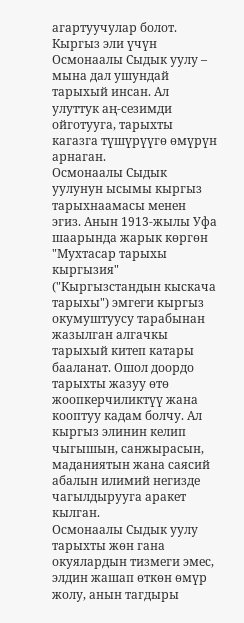агартуучулар болот. Кыргыз эли үчүн Осмонаалы Сыдык уулу – мына дал ушундай тарыхый инсан. Ал улуттук аң-сезимди ойготууга, тарыхты кагазга түшүрүүгө өмүрүн арнаган.
Осмонаалы Сыдык уулунун ысымы кыргыз тарыхнаамасы менен эгиз. Анын 1913-жылы Уфа шаарында жарык көргөн "Мухтасар тарыхы кыргызия" ("Кыргызстандын кыскача тарыхы") эмгеги кыргыз окумуштуусу тарабынан жазылган алгачкы тарыхый китеп катары бааланат. Ошол доордо тарыхты жазуу өтө жоопкерчиликтүү жана кооптуу кадам болчу. Ал кыргыз элинин келип чыгышын, санжырасын, маданиятын жана саясий абалын илимий негизде чагылдырууга аракет кылган.
Осмонаалы Сыдык уулу тарыхты жөн гана окуялардын тизмеги эмес, элдин жашап өткөн өмүр жолу, анын тагдыры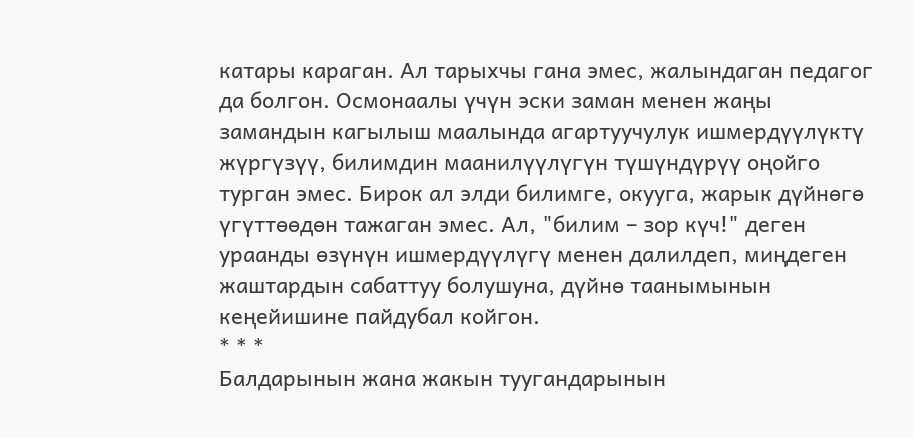катары караган. Ал тарыхчы гана эмес, жалындаган педагог да болгон. Осмонаалы үчүн эски заман менен жаңы замандын кагылыш маалында агартуучулук ишмердүүлүктү жүргүзүү, билимдин маанилүүлүгүн түшүндүрүү оңойго турган эмес. Бирок ал элди билимге, окууга, жарык дүйнөгө үгүттөөдөн тажаган эмес. Ал, "билим – зор күч!" деген ураанды өзүнүн ишмердүүлүгү менен далилдеп, миңдеген жаштардын сабаттуу болушуна, дүйнө таанымынын кеңейишине пайдубал койгон.
* * *
Балдарынын жана жакын туугандарынын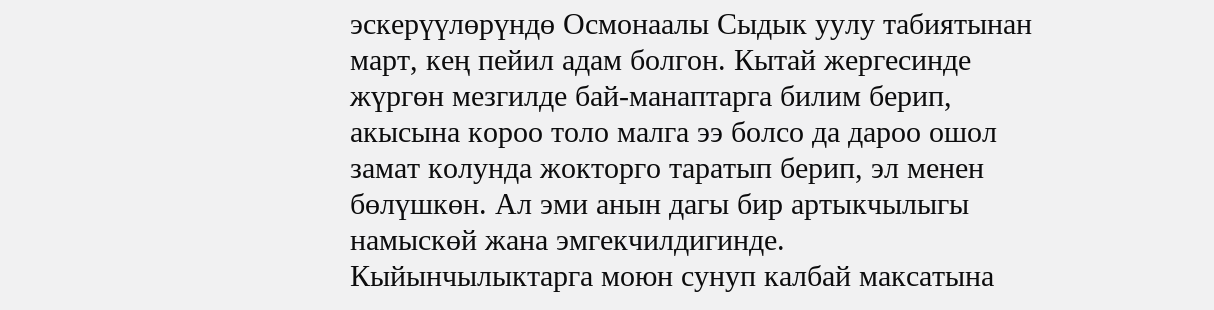эскерүүлөрүндө Осмонаалы Сыдык уулу табиятынан март, кең пейил адам болгон. Кытай жергесинде жүргөн мезгилде бай-манаптарга билим берип, акысына короо толо малга ээ болсо да дароо ошол замат колунда жокторго таратып берип, эл менен бөлүшкөн. Ал эми анын дагы бир артыкчылыгы намыскөй жана эмгекчилдигинде. Кыйынчылыктарга моюн сунуп калбай максатына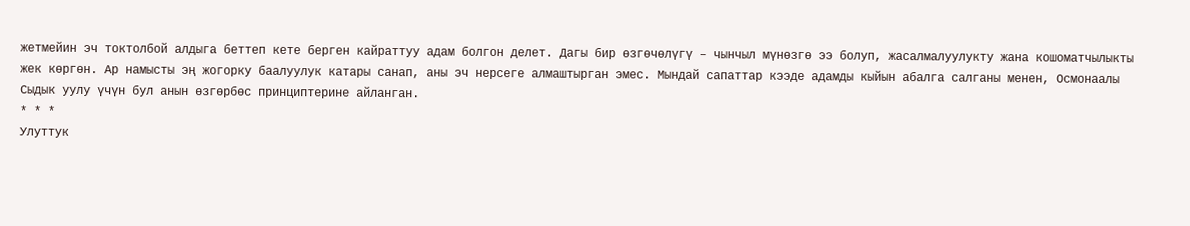жетмейин эч токтолбой алдыга беттеп кете берген кайраттуу адам болгон делет. Дагы бир өзгөчөлүгү – чынчыл мүнөзгө ээ болуп, жасалмалуулукту жана кошоматчылыкты жек көргөн. Ар намысты эң жогорку баалуулук катары санап, аны эч нерсеге алмаштырган эмес. Мындай сапаттар кээде адамды кыйын абалга салганы менен, Осмонаалы Сыдык уулу үчүн бул анын өзгөрбөс принциптерине айланган.
* * *
Улуттук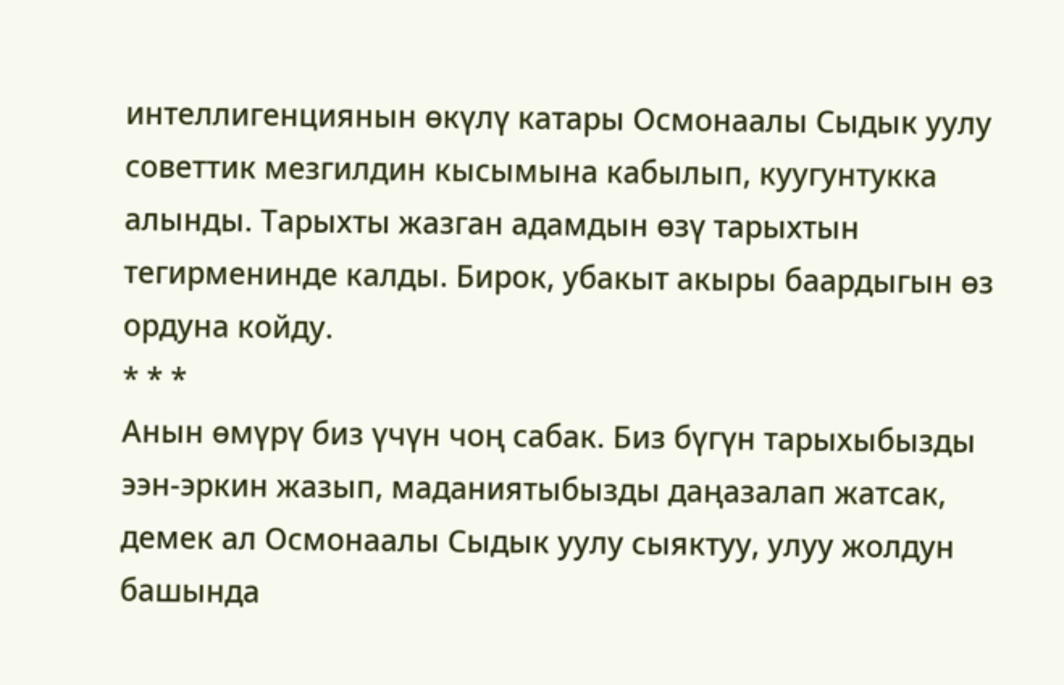интеллигенциянын өкүлү катары Осмонаалы Сыдык уулу советтик мезгилдин кысымына кабылып, куугунтукка алынды. Тарыхты жазган адамдын өзү тарыхтын тегирменинде калды. Бирок, убакыт акыры баардыгын өз ордуна койду.
* * *
Анын өмүрү биз үчүн чоң сабак. Биз бүгүн тарыхыбызды ээн-эркин жазып, маданиятыбызды даңазалап жатсак, демек ал Осмонаалы Сыдык уулу сыяктуу, улуу жолдун башында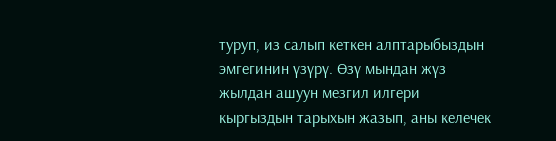туруп, из салып кеткен алптарыбыздын эмгегинин үзүрү. Өзү мындан жүз жылдан ашуун мезгил илгери кыргыздын тарыхын жазып, аны келечек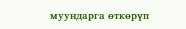муундарга өткөрүп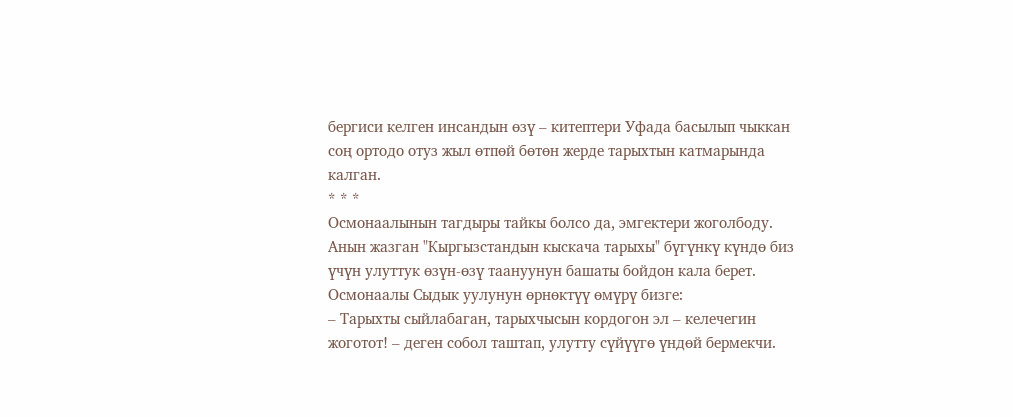бергиси келген инсандын өзү – китептери Уфада басылып чыккан соң ортодо отуз жыл өтпөй бөтөн жерде тарыхтын катмарында калган.
* * *
Осмонаалынын тагдыры тайкы болсо да, эмгектери жоголбоду. Анын жазган "Кыргызстандын кыскача тарыхы" бүгүнкү күндө биз үчүн улуттук өзүн-өзү таануунун башаты бойдон кала берет.
Осмонаалы Сыдык уулунун өрнөктүү өмүрү бизге:
– Тарыхты сыйлабаган, тарыхчысын кордогон эл – келечегин жоготот! – деген собол таштап, улутту сүйүүгө үндөй бермекчи.